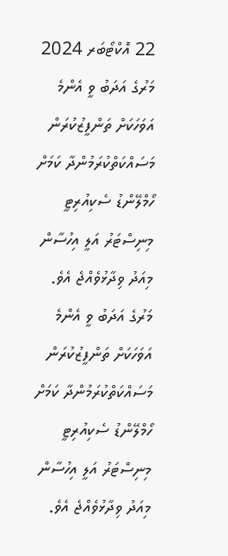22 އޮކްޓޯބަރ 2024
މަރުގެ އަދަބު ވީ އެންމެ އަވަހަކަށް ތަންފީޒުކުރަން މަސައްކަތްކުރަމުންދާ ކަމަށް ހޯމްލޭންޑު ސެކިއުރިޓީ މިނިސްޓަރު އަލީ އިހުސާން މިއަދު ވިދާޅުވެއްޖެ އެވެ.
މަރުގެ އަދަބު ވީ އެންމެ އަވަހަކަށް ތަންފީޒުކުރަން މަސައްކަތްކުރަމުންދާ ކަމަށް ހޯމްލޭންޑު ސެކިއުރިޓީ މިނިސްޓަރު އަލީ އިހުސާން މިއަދު ވިދާޅުވެއްޖެ އެވެ.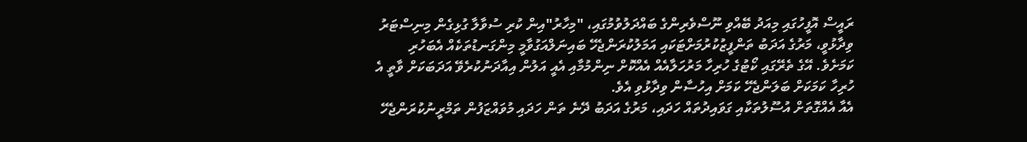ރައީސް އޮފީހުގައި މިއަދު ބޭއްވި ނޫސްވެރިންގެ ބައްދަލުވުމުގައި، "މިހާރު"އިން ކުރި ސުވާލާ ގުޅިގެން މިނިސްޓަރު ވިދާޅުވީ، މަރުގެ އަދަބު ތަންފީޒުކުރުމަށްޓަކައި އަމަލުކުރަންޖެހޭ ބައިނަލްއަގުވާމީ މިންގަނޑުތަކެއް އެބަހުރި ކަމަށެވެ. އޭގެ ތެރޭގައި ކޯޓުގެ ހުރިހާ މަރުހަލާއެއް އެއްކޮށް ނިންމުމާއި އެއީ އަލުން އިއާދަނުކުރެވޭ އަދަބަކަށް ވާތީ އެ ހުރިހާ ކަމަކަށް ބަލަންޖެހޭ ކަމަށް އިހުސާން ވިދާޅުވި އެވެ.
އެއާ އެއްގޮތަށް އުސޫލުތަކާއި ގަވައިދުތައް ހަދައި، މަރުގެ އަދަބު ދޭނެ ތަން ހަދައި މުވައްޒަފުން ތަމްރީނުކުރަންޖެހޭ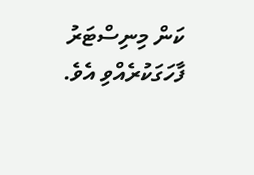ކަން މިނިސްޓަރު ފާހަގަކުރެއްވި އެވެ.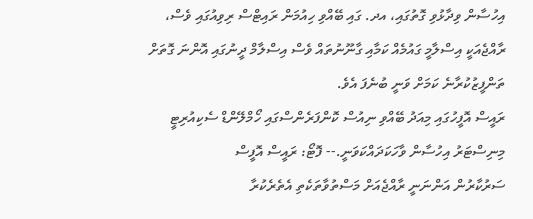އިހުސާން ވިދާޅުވި ގޮތުގައި، އދ. ގައި ބޭއްވި ހިއުމަން ރައިޓްސް ރިވިއުގައި ވެސް، ރާއްޖެއަކީ އިސްލާމީ ގައުމެއް ކަމާއި ގާނޫނުތައް ވެސް އިސްލާމް ދީނުގައި އޮންނަ ގޮތަށް ތަންފީޒުކުރާނެ ކަމަށް ވަނީ ބުނެފަ އެވެ.
ރައީސް އޮފީހުގައި މިއަދު ބޭއްވި ނިއުސް ކޮންފަރެންސްގައި ހޯމްލޭންޑް ސެކިއުރިޓީ މިނިސްޓަރު އިހުސާން ވާހަކަދައްކަވަނީ.-- ފޮޓޯ: ރައީސް އޮފީސް
ސަރުކާރުން އަންނަނީ ރާއްޖެއަށް މަސްތުވާތަކެތި އެތެރެކުރާ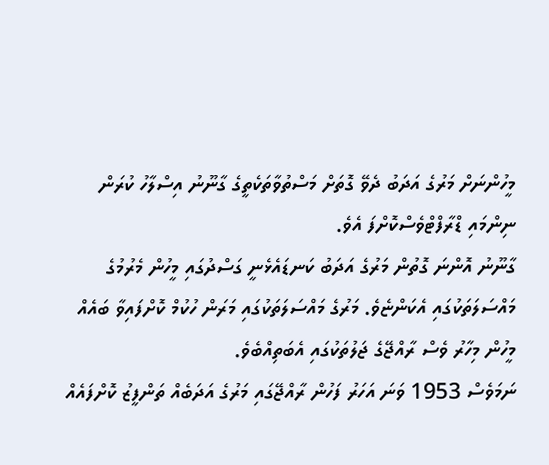މީހުންނަށް މަރުގެ އަދަބު ދެވޭ ގޮތަށް މަސްތުވާތަކެތީގެ ގާނޫނު އިސްލާހު ކުރަން ނިންމައި ޑްރާފްޓްވެސްކޮށްފަ އެވެ.
ގާނޫނު އޮންނަ ގޮތުން މަރުގެ އަދަބު ކަނޑައެޅެނީ ގަސްދުގައި މީހުން މެރުމުގެ މައްސަލަތަކުގައި އެކަންޏެވެ. މަރުގެ މައްސަލަތަކުގައި މަރަން ހުކުމް ކޮށްފައިވާ ބައެއް މީހުން މިހާރު ވެސް ރާއްޖޭގެ ޖަލުތަކުގައި އެބަތިއްބެވެ.
ނަމަވެސް 1953 ވަނަ އަހަރު ފަހުން ރާއްޖޭގައި މަރުގެ އަދަބެއް ތަންފީޒު ކޮށްފައެއް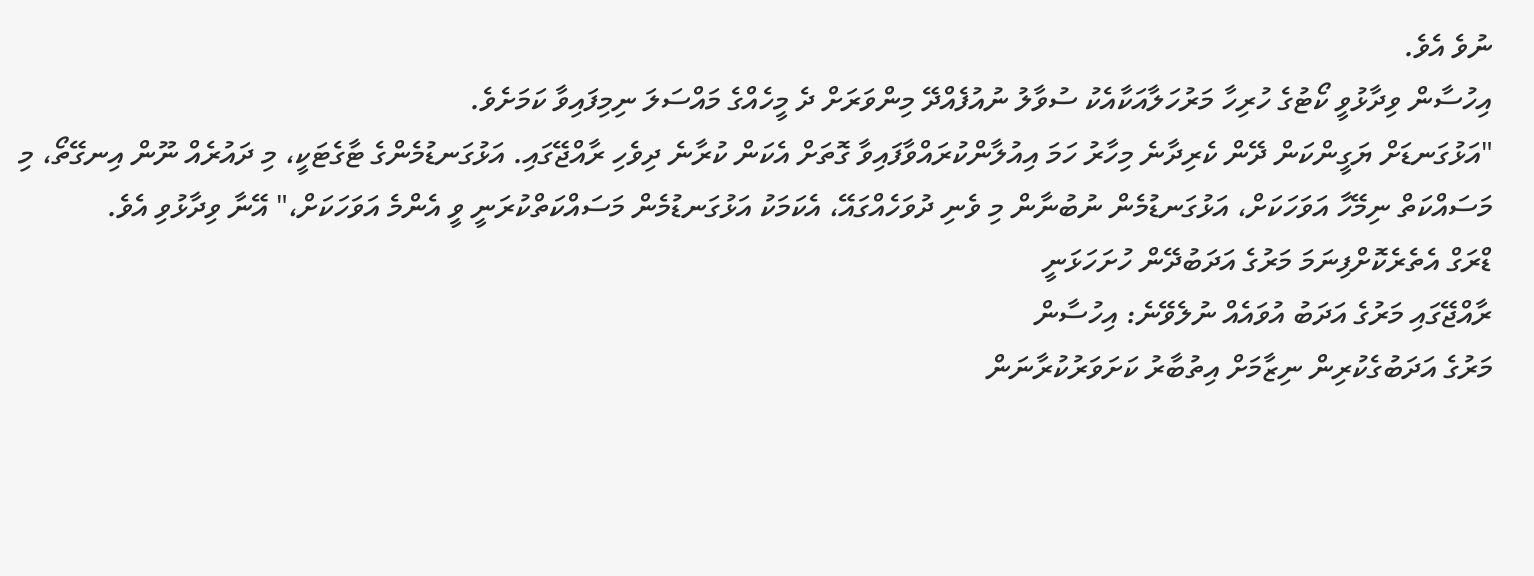ނުވެ އެވެ.
އިހުސާން ވިދާޅުވީ ކޯޓުގެ ހުރިހާ މަރުހަލާއަކާއެކު ސުވާލު ނުއުފެއްދޭ މިންވަރަށް ދެ މީހެއްގެ މައްސަލަ ނިމިފައިވާ ކަމަށެވެ.
"އަޅުގަނޑަށް ޔަގީންކަން ދޭން ކެރިދާނެ މިހާރު ހަމަ އިއުލާންކުރައްވާފައިވާ ގޮތަށް އެކަން ކުރާނެ ދިވެހި ރާއްޖޭގައި. އަޅުގަނޑުމެންގެ ޓާގެޓަކީ، މި ދައުރެއް ނޫން އިނގޭތޯ، މި މަސައްކަތް ނިމޭހާ އަވަހަކަށް، އަޅުގަނޑުމެން ނުބުނާން މި ވެނި ދުވަހެއްގައޭ، އެކަމަކު އަޅުގަނޑުމެން މަސައްކަތްކުރަނީ ވީ އެންމެ އަވަހަކަށް،" އޭނާ ވިދާޅުވި އެވެ.
ޑްރަގް އެތެރެކޮށްފިނަމަ މަރުގެ އަދަބުދޭން ހުށަހަޅަނީ
ރާއްޖޭގައި މަރުގެ އަދަބު އުވައެއް ނުލެވޭނެ: އިހުސާން
މަރުގެ އަދަބުގެކުރިން ނިޒާމަށް އިތުބާރު ކަށަވަރުކުރާނަން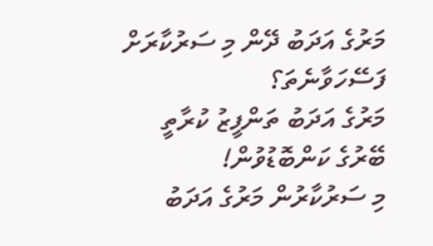މަރުގެ އަދަބު ދޭން މި ސަރުކާރަށް ފަސޭހަވާނެތަ؟
މަރުގެ އަދަބު ތަންފީޒު ކުރާތީ ބޭރުގެ ކަންބޮޑުވުން!
މި ސަރުކާރުން މަރުގެ އަދަބު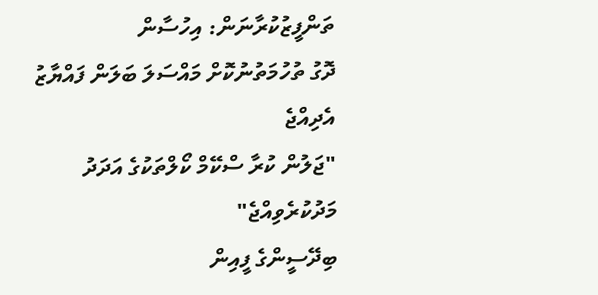ތަންފީޒުކުރާނަން: އިހުސާން
ދޮގު ތުހުމަތުނުކޮށް މައްސަލަ ބަލަން ފައްޔާޒު އެދިއްޖެ
"ޖަލުން ކުރާ ސްކޭމް ކޯލްތަކުގެ އަދަދު މަދުކުރެވިއްޖެ"
ބިދޭސީންގެ ފީއިން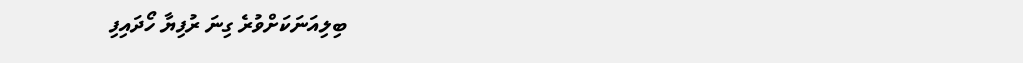ބިލިއަނަކަށްވުރެ ގިނަ ރުފިޔާ ހޯދައިފި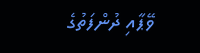ވޭޕާއި ދުންފަތުގެ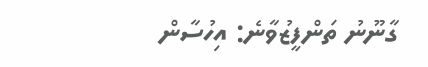ގާނޫނު ތަންފީޒުވާނެ: އިހުސާން